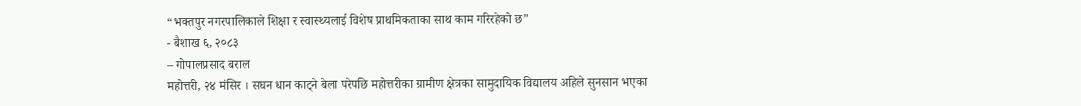“भक्तपुर नगरपालिकाले शिक्षा र स्वास्थ्यलाई विशेष प्राथमिकताका साथ काम गरिरहेको छ”
- बैशाख ६, २०८३
– गोपालप्रसाद बराल
महोत्तरी, २४ मंसिर । सघन धान काट्ने बेला परेपछि महोत्तरीका ग्रामीण क्षेत्रका सामुदायिक विद्यालय अहिले सुनसान भएका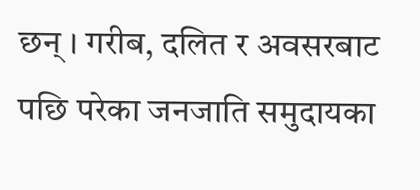छन् । गरीब, दलित र अवसरबाट पछि परेका जनजाति समुदायका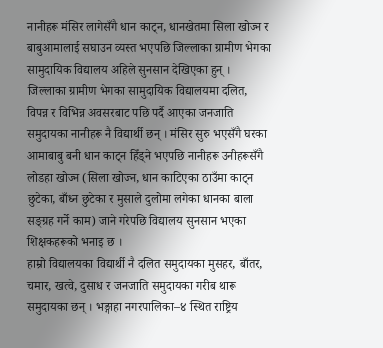नानीहरू मंसिर लागेसँगै धान काट्न, धानखेतमा सिला खोज्न र बाबुआमालाई सघाउन व्यस्त भएपछि जिल्लाका ग्रामीण भेगका सामुदायिक विद्यालय अहिले सुनसान देखिएका हुन् ।
जिल्लाका ग्रामीण भेगका सामुदायिक विद्यालयमा दलित, विपन्न र विभिन्न अवसरबाट पछि पर्दै आएका जनजाति समुदायका नानीहरू नै विद्यार्थी छन् । मंसिर सुरु भएसँगै घरका आमाबाबु बनी धान काट्न हिँड्ने भएपछि नानीहरू उनीहरूसँगै लोडहा खोज्न (सिला खोज्न, धान काटिएका ठाउँमा काट्न छुटेका, बाँध्न छुटेका र मुसाले दुलोमा लगेका धानका बाला सङ्ग्रह गर्ने काम) जाने गरेपछि विद्यालय सुनसान भएका शिक्षकहरूको भनाइ छ ।
हाम्रो विद्यालयका विद्यार्थी नै दलित समुदायका मुसहर, बाँतर, चमार, खत्वे, दुसाध र जनजाति समुदायका गरीब थारू समुदायका छन् । भङ्गाहा नगरपालिका–४ स्थित राष्ट्रिय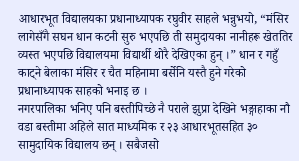आधारभूत विद्यालयका प्रधानाध्यापक रघुवीर साहले भन्नुभयो, “मंसिर लागेसँगै सघन धान कटनी सुरु भएपछि ती समुदायका नानीहरू खेततिर व्यस्त भएपछि विद्यालयमा विद्यार्थी थोरै देखिएका हुन् ।” धान र गहुँ काट्ने बेलाका मंसिर र चैत महिनामा बर्सेनि यस्तै हुने गरेको प्रधानाध्यापक साहको भनाइ छ ।
नगरपालिका भनिए पनि बस्तीपिच्छे नै पराले झुप्रा देखिने भङ्गाहाका नौ वडा बस्तीमा अहिले सात माध्यमिक र २३ आधारभूतसहित ३० सामुदायिक विद्यालय छन् । सबैजसो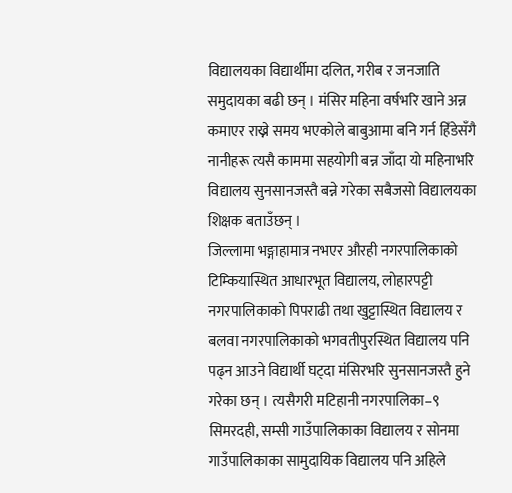विद्यालयका विद्यार्थीमा दलित, गरीब र जनजाति समुदायका बढी छन् । मंसिर महिना वर्षभरि खाने अन्न कमाएर राख्ने समय भएकोले बाबुआमा बनि गर्न हिँडेसँगै नानीहरू त्यसै काममा सहयोगी बन्न जाँदा यो महिनाभरि विद्यालय सुनसानजस्तै बन्ने गरेका सबैजसो विद्यालयका शिक्षक बताउँछन् ।
जिल्लामा भङ्गाहामात्र नभएर औरही नगरपालिकाको टिम्कियास्थित आधारभूत विद्यालय, लोहारपट्टी नगरपालिकाको पिपराढी तथा खुट्टास्थित विद्यालय र बलवा नगरपालिकाको भगवतीपुरस्थित विद्यालय पनि पढ्न आउने विद्यार्थी घट्दा मंसिरभरि सुनसानजस्तै हुने गरेका छन् । त्यसैगरी मटिहानी नगरपालिका–९ सिमरदही, सम्सी गाउँपालिकाका विद्यालय र सोनमा गाउँपालिकाका सामुदायिक विद्यालय पनि अहिले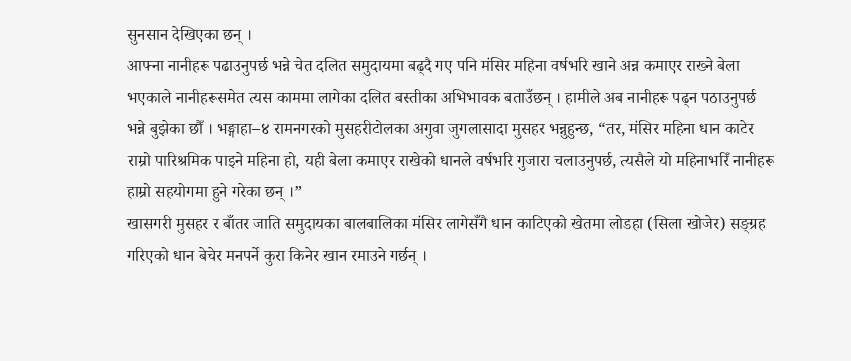सुनसान देखिएका छन् ।
आफ्ना नानीहरू पढाउनुपर्छ भन्ने चेत दलित समुदायमा बढ्दै गए पनि मंसिर महिना वर्षभरि खाने अन्न कमाएर राख्ने बेला भएकाले नानीहरूसमेत त्यस काममा लागेका दलित बस्तीका अभिभावक बताउँछन् । हामीले अब नानीहरू पढ्न पठाउनुपर्छ भन्ने बुझेका छौँ । भङ्गाहा–४ रामनगरको मुसहरीटोलका अगुवा जुगलासादा मुसहर भन्नुहुन्छ, “तर, मंसिर महिना धान काटेर राम्रो पारिश्रमिक पाइने महिना हो, यही बेला कमाएर राखेको धानले वर्षभरि गुजारा चलाउनुपर्छ, त्यसैले यो महिनाभरिँ नानीहरू हाम्रो सहयोगमा हुने गरेका छन् ।”
खासगरी मुसहर र बाँतर जाति समुदायका बालबालिका मंसिर लागेसँगै धान काटिएको खेतमा लोडहा (सिला खोजेर) सङ्ग्रह गरिएको धान बेचेर मनपर्ने कुरा किनेर खान रमाउने गर्छन् ।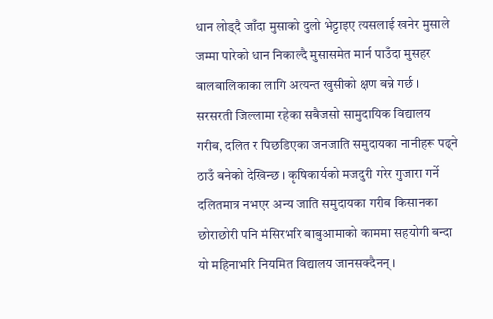धान लोड्दै जाँदा मुसाको दुलो भेट्टाइए त्यसलाई खनेर मुसाले जम्मा पारेको धान निकाल्दै मुसासमेत मार्न पाउँदा मुसहर बालबालिकाका लागि अत्यन्त खुसीको क्षण बन्ने गर्छ ।
सरसरती जिल्लामा रहेका सबैजसो सामुदायिक विद्यालय गरीब, दलित र पिछडिएका जनजाति समुदायका नानीहरू पढ्ने ठाउँ बनेको देखिन्छ । कृषिकार्यको मजदुरी गरेर गुजारा गर्ने दलितमात्र नभएर अन्य जाति समुदायका गरीब किसानका छोराछोरी पनि मंसिरभरि बाबुआमाको काममा सहयोगी बन्दा यो महिनाभरि नियमित विद्यालय जानसक्दैनन् ।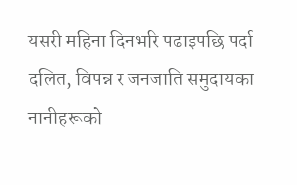यसरी महिना दिनभरि पढाइपछि पर्दा दलित, विपन्न र जनजाति समुदायका नानीहरूको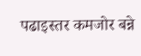पढाइस्तर कमजोर बन्ने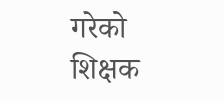गरेको शिक्षक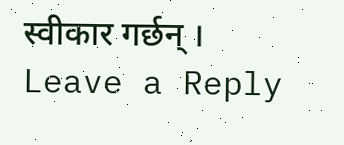स्वीकार गर्छन् ।
Leave a Reply